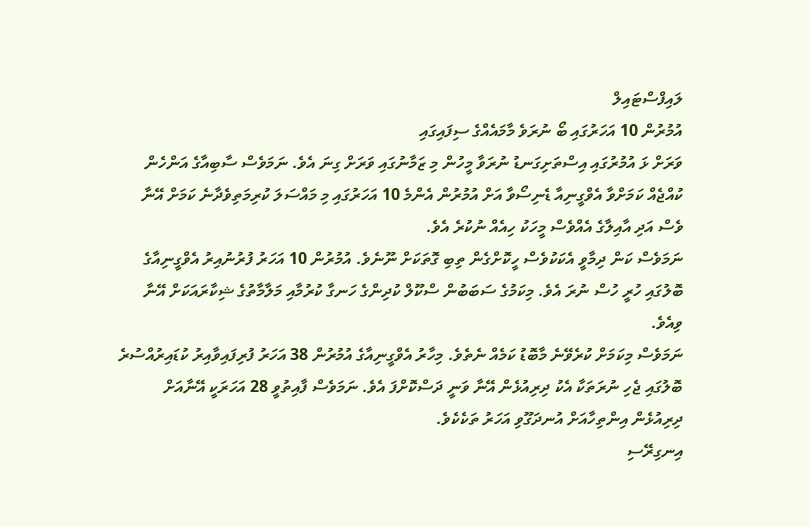ލައިފްސްޓައިލް
އުމުރުން 10 އަހަރުގައި ބޯ ނުރަވެ މާމައެއްގެ ސިފައިގައި
ވަރަށް ޅަ އުމުރުގައި އިސްތަށިގަނޑު ނުރަވާ މީހުން މި ޒަމާނުގައި ވަރަށް ގިނަ އެވެ. ނަމަވެސް ސާބިއާގެ އަންހެން ކުއްޖެއް ކަމަށްވާ އެވްގީނިއާ ޑެނިސޯވާ އަށް އުމުރުން އެންމެ 10 އަހަރުގައި މި މައްސަލަ ކުރިމަތިވެދާނެ ކަމަށް އޭނާ ވެސް އަދި އާއިލާގެ އެއްވެސް މީހަކު ހިއެއް ނުކުރެ އެވެ.
ނަމަވެސް ކަން ދިމާވީ އެކަކުވެސް ހީކޮށްގެން ތިބި ގޮތަކަށް ނޫނެވެ. އުމުރުން 10 އަހަރު ފުރުނުއިރު އެވްގީނިއާގެ ބޮލުގައި ހުރީ ހުސް ނުރަ އެވެ. މިކަމުގެ ސަބަބުން ސްކޫލް ކުދިންގެ ހަނގާ ކުރުމާއި މަލާމާތުގެ ޝިކާރައަކަށް އޭނާ ވިއެވެ.
ނަމަވެސް މިކަމަށް ކުރެވޭނެ މާބޮޑު ކަމެއް ނެތެވެ. މިހާރު އެވްގީނިއާގެ އުމުރުން 38 އަހަރު ފުރިފައިވާއިރު ކުޑައިރުއްސުރެ ބޮލުގައި ޖެހި ނުރަތަކާ އެކު ދިރިއުޅެން އޭނާ ވަނީ ދަސްކޮށްފަ އެވެ. ނަމަވެސް ފާއިތުވީ 28 އަހަރަކީ އޭނާއަށް ދިރިއުޅެން އިންތިހާއަށް އުނދަގޫވި އަހަރު ތަކެކެވެ.
އިނގިރޭސި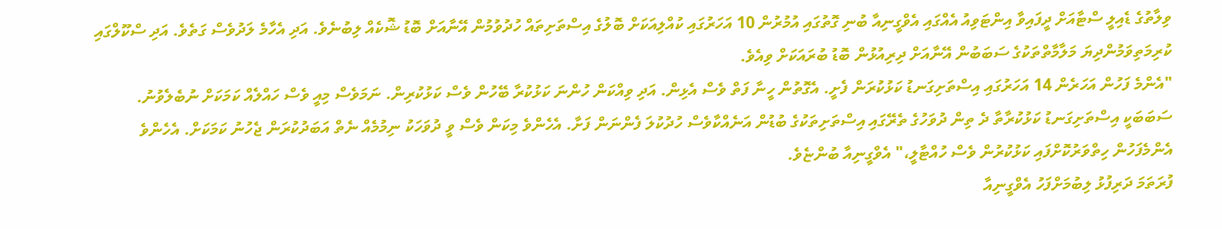ވިލާތުގެ ޑެއިލީ ސްޓާއަށް ދީފައިވާ އިންޓަވިއު އެއްގައި އެވްގީނިއާ ބުނި ގޮތުގައި އުމުރުން 10 އަހަރުގައި ކުއްލިއަކަށް ބޮލުގެ އިސްތަށިތައް ހުދުވުމުން އޭނާއަށް ބޮޑު ޝޮކެއް ލިބުނެވެ. އަދި އެހާމެ ލަދުވެސް ގަތެވެ. އަދި ސްކޫލްގައި ކުރިމަތިވަމުންދިޔަ މަލާމާތްތަކުގެ ސަބަބުން އޭނާއަށް ދިރިއުޅުން ބޮޑު ބުރައަކަށް ވިއެވެ.
"އެންމެ ފަހުން އަހަރެން 14 އަހަރުގައި އިސްތަށިގަނޑު ކަޅުކުރަން ފެށީ. އެގޮތުން ހީނާ ފަތް ވެސް އެޅިން. އަދި ވިއްކަން ހުންނަ ކަޅުކުރާ ބޭހުން ވެސް ކަޅުކުރިން. ނަމަވެސް މިއީ ވެސް ހައްލެއް ކަމަކަށް ނުބެލެވުނު. ސަބަބަކީ އިސްތަށިގަނޑު ކަޅުކުރާތާ ދެ ތިން ދުވަހުގެ ތެރޭގައި އިސްތަށިތަކުގެ ބުޑުން އަނެއްކާވެސް ހުދުކުލަ ފެންނަން ފަށާ. އެހެންވެ މިކަން ވެސް ވީ ދުވަހަކު ނިމުމެއް ނެތް އަބަދުކުރަން ޖެހުނު ކަމަކަށް. އެހެންވެ އެންމެފަހުން ހިތްވަރުކޮށްފައި ކަޅުކުރުން ވެސް ހުއްޓާލީ،" އެވްގީނިއާ ބުންޏެވެ.
ފުރަތަމަ ދަރިފުޅު ލިބުމަށްފަހު އެވްގީނިއާ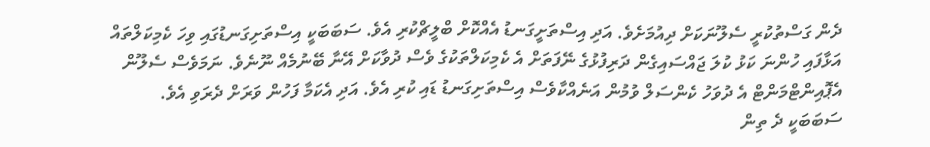ދެން ގަސްތުކުރީ ސެލޫނަކަށް ދިއުމަށެވެ. އަދި އިސްތަށީގަނޑު އެއްކޮށް ބްލީޗްކުރި އެވެ. ސަބަބަކީ އިސްތަށިގަނޑުގައި ވިހަ ކެމިކަލްތައް އަޅާފައި ހުންނަ ކަޅު ކުލަ ޖައްސައިގެން ދަރިފުޅުގެ ނޭފަތަށް އެ ކެމިކަލްތަކުގެ ވެސް ދުވާކަށް އޭނާ ބޭނުމެއް ނޫނެވެ. ނަމަވެސް ސެލޫން އެޕޮއިންޓްމަންޓް އެ ދުވަހު ކެންސަލް ވުމުން އަނެއްކާވެސް އިސްތަށިގަނޑު ޑައި ކުރި އެވެ. އަދި އެކަމާ ފަހުން ވަރަށް ދެރަވި އެވެ. ސަބަބަކީ ދެ ތިން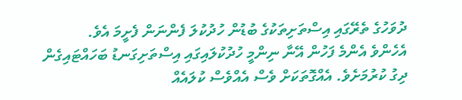ދުވަހުގެ ތެރޭގައި އިސްތަށިތަކުގެ ބުޑުން ހުދުކުލަ ފެންނަން ފެށީމަ އެވެ.
އެހެންވެ އެންމެ ފަހުން އޭނާ ނިންމީ ހުދުކުލައިގައި އިސްތަށިގަނޑު ބަހައްޓައިގެން ދިގު ކުރުމަށެވެ. އެއްގޮތަކަށް ވެސް އެއްވެސް ކުލައެއް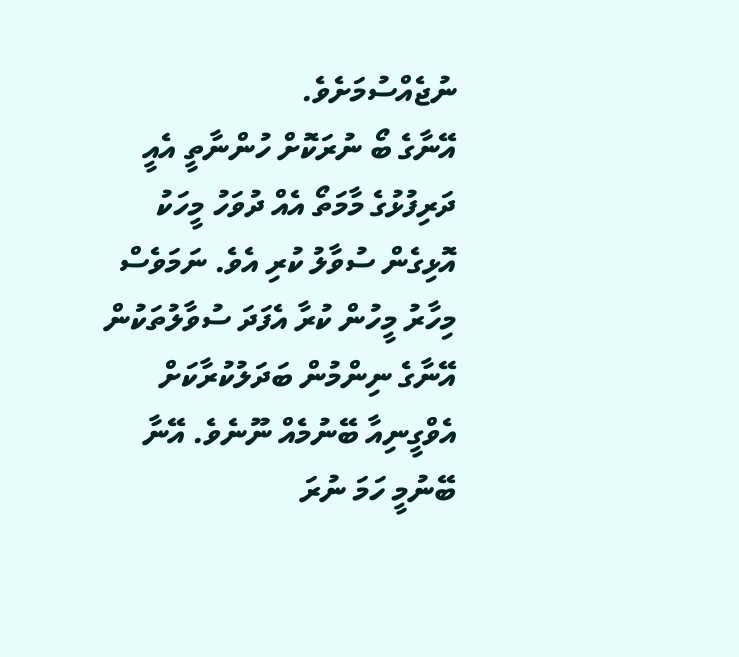ނުޖެއްސުމަށެވެ.
އޭނާގެ ބޯ ނުރަކޮށް ހުންނާތީ އެއީ ދަރިފުޅުގެ މާމަތޯ އެއް ދުވަހު މީހަކު އޮޅިގެން ސުވާލު ކުރި އެވެ. ނަމަވެސް މިހާރު މީހުން ކުރާ އެފަދަ ސުވާލުތަކުން އޭނާގެ ނިންމުން ބަދަލުކުރާކަށް އެވްގީނިއާ ބޭނުމެއް ނޫނެވެ. އޭނާ ބޭނުމީ ހަމަ ނުރަ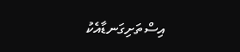އިސްތަށިގަނޑާއެކު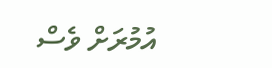އުމުރަށް ވެސް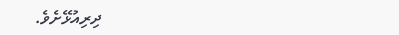ދިރިއުޅޭށެވެ.